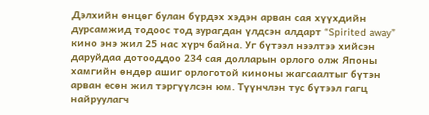Дэлхийн өнцөг булан бүрдэх хэдэн арван сая хүүхдийн дурсамжид тодоос тод зурагдан үлдсэн алдарт “Spirited away” кино энэ жил 25 нас хүрч байна. Уг бүтээл нээлтээ хийсэн даруйдаа дотооддоо 234 сая долларын орлого олж Японы хамгийн өндөр ашиг орлоготой киноны жагсаалтыг бүтэн арван есөн жил тэргүүлсэн юм. Түүнчлэн тус бүтээл гагц найруулагч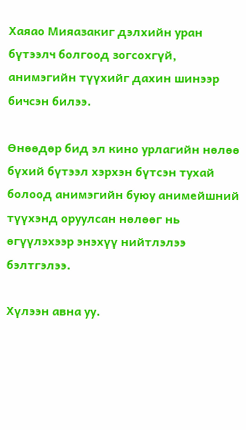Хаяао Мияазакиг дэлхийн уран бүтээлч болгоод зогсохгүй, анимэгийн түүхийг дахин шинээр бичсэн билээ.

Өнөөдөр бид эл кино урлагийн нөлөө бүхий бүтээл хэрхэн бүтсэн тухай болоод анимэгийн буюу анимейшний түүхэнд оруулсан нөлөөг нь өгүүлэхээр энэхүү нийтлэлээ бэлтгэлээ.

Хүлээн авна уу.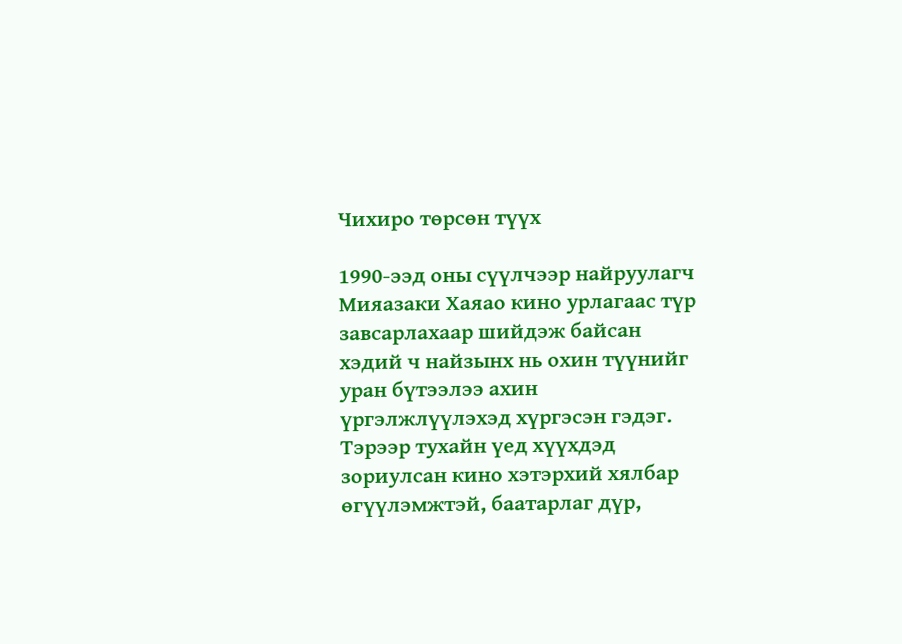Чихиро төрсөн түүх

1990-ээд оны сүүлчээр найруулагч Мияазаки Хаяао кино урлагаас түр завсарлахаар шийдэж байсан хэдий ч найзынх нь охин түүнийг уран бүтээлээ ахин үргэлжлүүлэхэд хүргэсэн гэдэг. Тэрээр тухайн үед хүүхдэд зориулсан кино хэтэрхий хялбар өгүүлэмжтэй, баатарлаг дүр,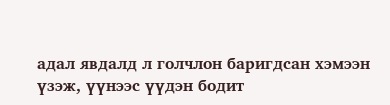адал явдалд л голчлон баригдсан хэмээн үзэж, үүнээс үүдэн бодит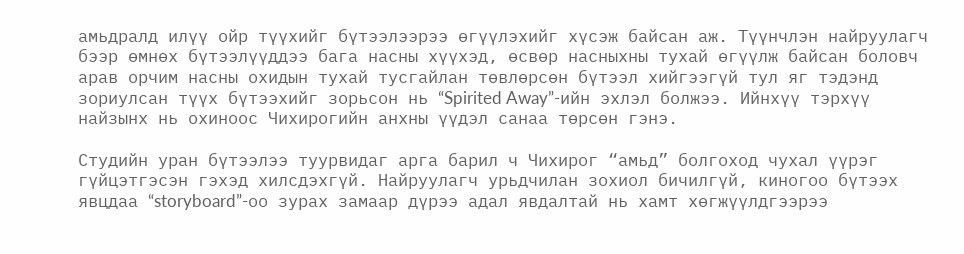амьдралд илүү ойр түүхийг бүтээлээрээ өгүүлэхийг хүсэж байсан аж. Түүнчлэн найруулагч бээр өмнөх бүтээлүүддээ бага насны хүүхэд, өсвөр насныхны тухай өгүүлж байсан боловч арав орчим насны охидын тухай тусгайлан төвлөрсөн бүтээл хийгээгүй тул яг тэдэнд зориулсан түүх бүтээхийг зорьсон нь “Spirited Away”-ийн эхлэл болжээ. Ийнхүү тэрхүү найзынх нь охиноос Чихирогийн анхны үүдэл санаа төрсөн гэнэ.

Студийн уран бүтээлээ туурвидаг арга барил ч Чихирог “амьд” болгоход чухал үүрэг гүйцэтгэсэн гэхэд хилсдэхгүй. Найруулагч урьдчилан зохиол бичилгүй, киногоо бүтээх явцдаа “storyboard”-оо зурах замаар дүрээ адал явдалтай нь хамт хөгжүүлдгээрээ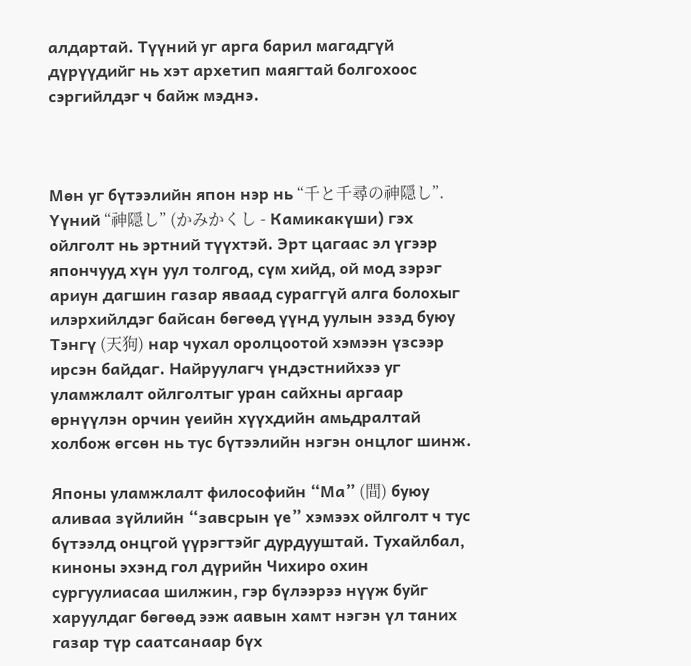алдартай. Түүний уг арга барил магадгүй дүрүүдийг нь хэт архетип маягтай болгохоос сэргийлдэг ч байж мэднэ.



Мөн уг бүтээлийн япон нэр нь “千と千尋の神隠し”. Үүний “神隠し” (かみかくし - Камикакүши) гэх ойлголт нь эртний түүхтэй. Эрт цагаас эл үгээр япончууд хүн уул толгод, сүм хийд, ой мод зэрэг ариун дагшин газар яваад сураггүй алга болохыг илэрхийлдэг байсан бөгөөд үүнд уулын эзэд буюу Тэнгү (天狗) нар чухал оролцоотой хэмээн үзсээр ирсэн байдаг. Найруулагч үндэстнийхээ уг уламжлалт ойлголтыг уран сайхны аргаар өрнүүлэн орчин үеийн хүүхдийн амьдралтай холбож өгсөн нь тус бүтээлийн нэгэн онцлог шинж.

Японы уламжлалт философийн “Ма” (間) буюу аливаа зүйлийн “завсрын үе” хэмээх ойлголт ч тус бүтээлд онцгой үүрэгтэйг дурдууштай. Тухайлбал, киноны эхэнд гол дүрийн Чихиро охин сургуулиасаа шилжин, гэр бүлээрээ нүүж буйг харуулдаг бөгөөд ээж аавын хамт нэгэн үл таних газар түр саатсанаар бүх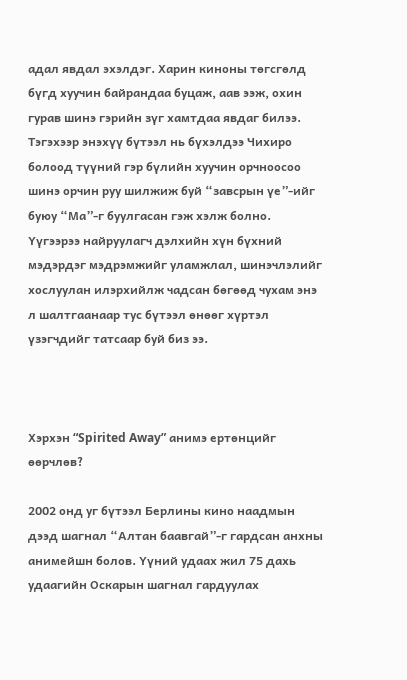адал явдал эхэлдэг. Харин киноны төгсгөлд бүгд хуучин байрандаа буцаж, аав ээж, охин гурав шинэ гэрийн зүг хамтдаа явдаг билээ. Тэгэхээр энэхүү бүтээл нь бүхэлдээ Чихиро болоод түүний гэр бүлийн хуучин орчноосоо шинэ орчин руу шилжиж буй “завсрын үе”-ийг буюу “Ма”-г буулгасан гэж хэлж болно. Үүгээрээ найруулагч дэлхийн хүн бүхний мэдэрдэг мэдрэмжийг уламжлал, шинэчлэлийг хослуулан илэрхийлж чадсан бөгөөд чухам энэ л шалтгаанаар тус бүтээл өнөөг хүртэл үзэгчдийг татсаар буй биз ээ.



Хэрхэн “Spirited Away” анимэ ертөнцийг өөрчлөв?

2002 онд уг бүтээл Берлины кино наадмын дээд шагнал “Алтан баавгай”-г гардсан анхны анимейшн болов. Үүний удаах жил 75 дахь удаагийн Оскарын шагнал гардуулах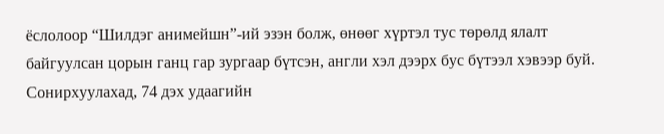ёслолоор “Шилдэг анимейшн”-ий эзэн болж, өнөөг хүртэл тус төрөлд ялалт байгуулсан цорын ганц гар зургаар бүтсэн, англи хэл дээрх бус бүтээл хэвээр буй. Сонирхуулахад, 74 дэх удаагийн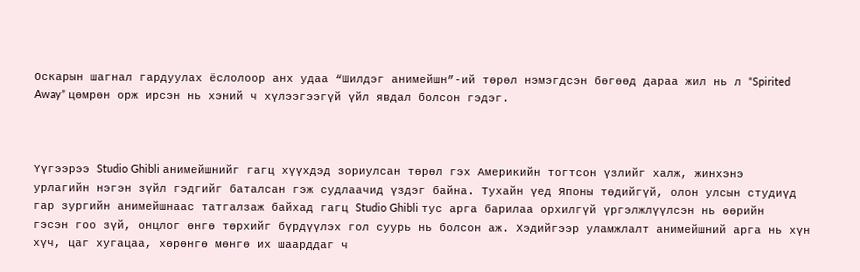Оскарын шагнал гардуулах ёслолоор анх удаа “Шилдэг анимейшн”-ий төрөл нэмэгдсэн бөгөөд дараа жил нь л “Spirited Away” цөмрөн орж ирсэн нь хэний ч хүлээгээгүй үйл явдал болсон гэдэг.



Үүгээрээ Studio Ghibli анимейшнийг гагц хүүхдэд зориулсан төрөл гэх Америкийн тогтсон үзлийг халж, жинхэнэ урлагийн нэгэн зүйл гэдгийг баталсан гэж судлаачид үздэг байна. Тухайн үед Японы төдийгүй, олон улсын студиүд гар зургийн анимейшнаас татгалзаж байхад гагц Studio Ghibli тус арга барилаа орхилгүй үргэлжлүүлсэн нь өөрийн гэсэн гоо зүй, онцлог өнгө төрхийг бүрдүүлэх гол суурь нь болсон аж. Хэдийгээр уламжлалт анимейшний арга нь хүн хүч, цаг хугацаа, хөрөнгө мөнгө их шаарддаг ч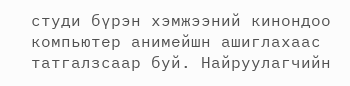студи бүрэн хэмжээний кинондоо компьютер анимейшн ашиглахаас татгалзсаар буй. Найруулагчийн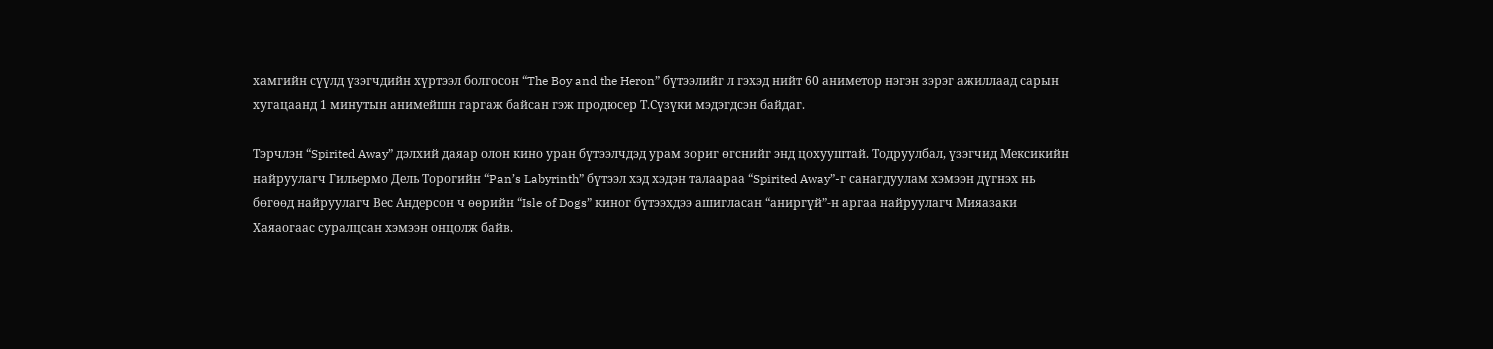хамгийн сүүлд үзэгчдийн хүртээл болгосон “The Boy and the Heron” бүтээлийг л гэхэд нийт 60 аниметор нэгэн зэрэг ажиллаад сарын хугацаанд 1 минутын анимейшн гаргаж байсан гэж продюсер Т.Сүзүки мэдэгдсэн байдаг.

Тэрчлэн “Spirited Away” дэлхий даяар олон кино уран бүтээлчдэд урам зориг өгснийг энд цохууштай. Тодруулбал, үзэгчид Мексикийн найруулагч Гильермо Дель Торогийн “Pan’s Labyrinth” бүтээл хэд хэдэн талаараа “Spirited Away”-г санагдуулам хэмээн дүгнэх нь бөгөөд найруулагч Вес Андерсон ч өөрийн “Isle of Dogs” киног бүтээхдээ ашигласан “аниргүй”-н аргаа найруулагч Мияазаки Хаяаогаас суралцсан хэмээн онцолж байв.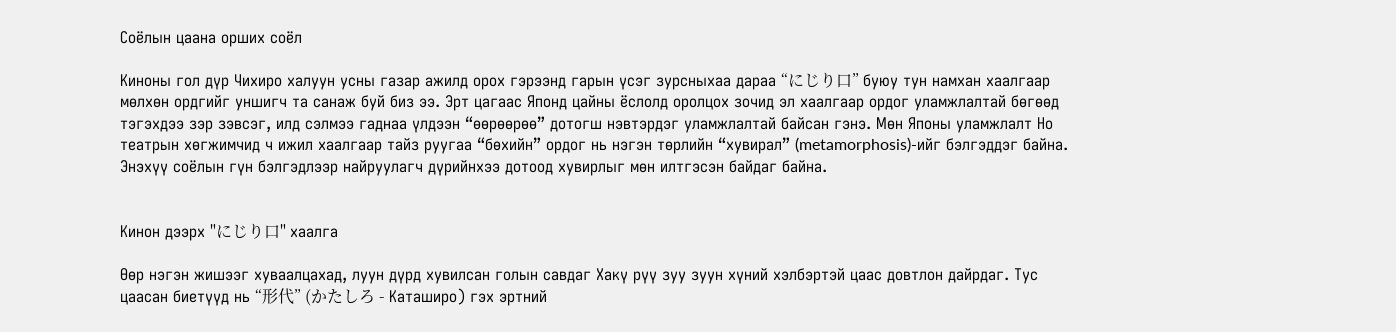Соёлын цаана орших соёл

Киноны гол дүр Чихиро халуун усны газар ажилд орох гэрээнд гарын үсэг зурсныхаа дараа “にじり口” буюу тун намхан хаалгаар мөлхөн ордгийг уншигч та санаж буй биз ээ. Эрт цагаас Японд цайны ёслолд оролцох зочид эл хаалгаар ордог уламжлалтай бөгөөд тэгэхдээ зэр зэвсэг, илд сэлмээ гаднаа үлдээн “өөрөөрөө” дотогш нэвтэрдэг уламжлалтай байсан гэнэ. Мөн Японы уламжлалт Но театрын хөгжимчид ч ижил хаалгаар тайз руугаа “бөхийн” ордог нь нэгэн төрлийн “хувирал” (metamorphosis)-ийг бэлгэддэг байна. Энэхүү соёлын гүн бэлгэдлээр найруулагч дүрийнхээ дотоод хувирлыг мөн илтгэсэн байдаг байна.


Кинон дээрх "にじり口" хаалга

Өөр нэгэн жишээг хуваалцахад, луун дүрд хувилсан голын савдаг Хакү рүү зуу зуун хүний хэлбэртэй цаас довтлон дайрдаг. Тус цаасан биетүүд нь “形代” (かたしろ - Каташиро) гэх эртний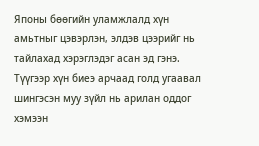Японы бөөгийн уламжлалд хүн амьтныг цэвэрлэн, элдэв цээрийг нь тайлахад хэрэглэдэг асан эд гэнэ. Түүгээр хүн биеэ арчаад голд угаавал шингэсэн муу зүйл нь арилан оддог хэмээн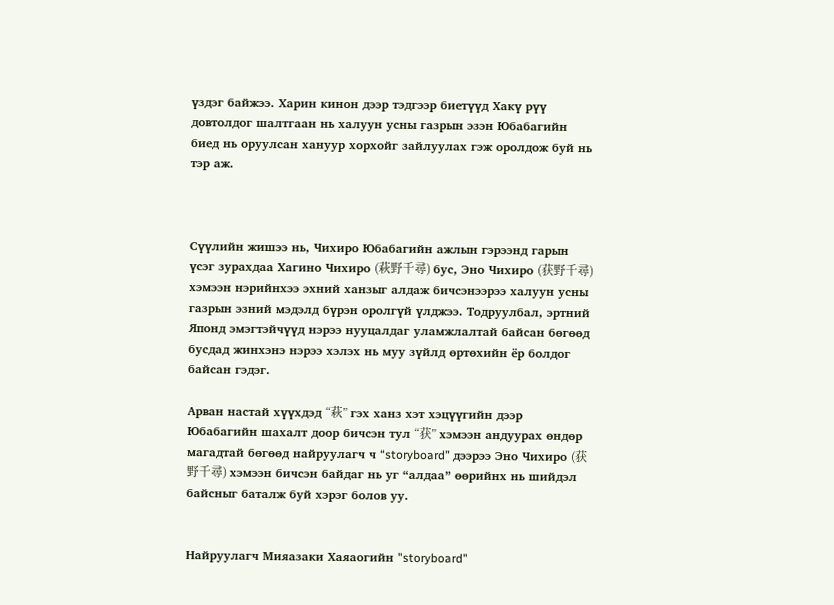үздэг байжээ. Харин кинон дээр тэдгээр биетүүд Хакү рүү довтолдог шалтгаан нь халуун усны газрын эзэн Юбабагийн биед нь оруулсан хануур хорхойг зайлуулах гэж оролдож буй нь тэр аж.



Сүүлийн жишээ нь, Чихиро Юбабагийн ажлын гэрээнд гарын үсэг зурахдаа Хагино Чихиро (萩野千尋) бус, Эно Чихиро (获野千尋) хэмээн нэрийнхээ эхний ханзыг алдаж бичсэнээрээ халуун усны газрын эзний мэдэлд бүрэн оролгүй үлджээ. Тодруулбал, эртний Японд эмэгтэйчүүд нэрээ нууцалдаг уламжлалтай байсан бөгөөд бусдад жинхэнэ нэрээ хэлэх нь муу зүйлд өртөхийн ёр болдог байсан гэдэг.

Арван настай хүүхдэд “萩” гэх ханз хэт хэцүүгийн дээр Юбабагийн шахалт доор бичсэн тул “获” хэмээн андуурах өндөр магадтай бөгөөд найруулагч ч “storyboard” дээрээ Эно Чихиро (获野千尋) хэмээн бичсэн байдаг нь уг “алдаа” өөрийнх нь шийдэл байсныг баталж буй хэрэг болов уу.


Найруулагч Мияазаки Хаяаогийн "storyboard"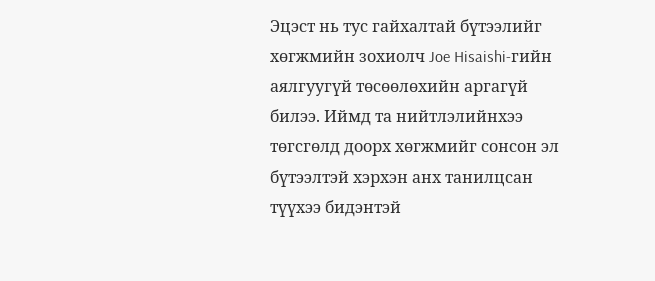Эцэст нь тус гайхалтай бүтээлийг хөгжмийн зохиолч Joe Hisaishi-гийн аялгуугүй төсөөлөхийн аргагүй билээ. Иймд та нийтлэлийнхээ төгсгөлд доорх хөгжмийг сонсон эл бүтээлтэй хэрхэн анх танилцсан түүхээ бидэнтэй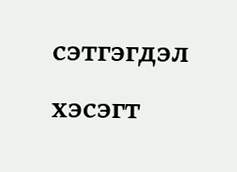сэтгэгдэл хэсэгт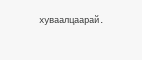хуваалцаарай.